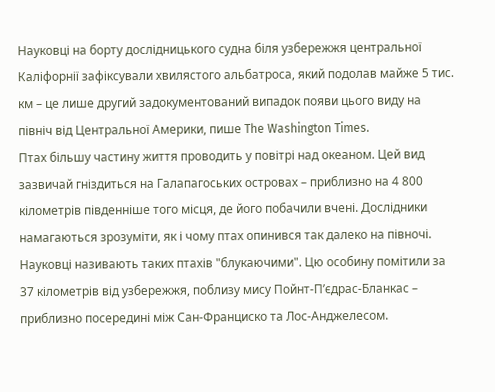Науковці на борту дослідницького судна біля узбережжя центральної Каліфорнії зафіксували хвилястого альбатроса, який подолав майже 5 тис. км – це лише другий задокументований випадок появи цього виду на північ від Центральної Америки, пише The Washington Times.
Птах більшу частину життя проводить у повітрі над океаном. Цей вид зазвичай гніздиться на Галапагоських островах – приблизно на 4 800 кілометрів південніше того місця, де його побачили вчені. Дослідники намагаються зрозуміти, як і чому птах опинився так далеко на півночі.
Науковці називають таких птахів "блукаючими". Цю особину помітили за 37 кілометрів від узбережжя, поблизу мису Пойнт-П’єдрас-Бланкас – приблизно посередині між Сан-Франциско та Лос-Анджелесом.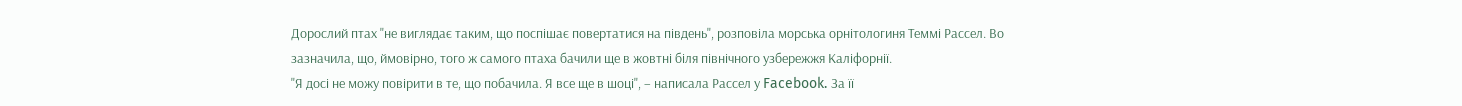Дорослий птах "не виглядає таким, що поспішає повертатися на південь", розповіла морська орнітологиня Теммі Рассел. Во зазначила, що, ймовірно, того ж самого птаха бачили ще в жовтні біля північного узбережжя Каліфорнії.
"Я досі не можу повірити в те, що побачила. Я все ще в шоці", – написала Рассел у Facebook. За її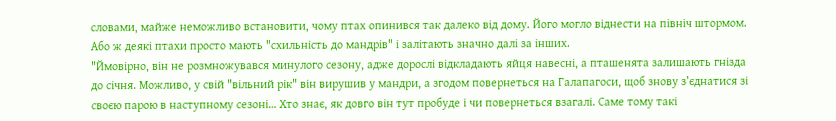словами, майже неможливо встановити, чому птах опинився так далеко від дому. Його могло віднести на північ штормом. Або ж деякі птахи просто мають "схильність до мандрів" і залітають значно далі за інших.
"Ймовірно, він не розмножувався минулого сезону, адже дорослі відкладають яйця навесні, а пташенята залишають гнізда до січня. Можливо, у свій "вільний рік" він вирушив у мандри, а згодом повернеться на Галапагоси, щоб знову з’єднатися зі своєю парою в наступному сезоні… Хто знає, як довго він тут пробуде і чи повернеться взагалі. Саме тому такі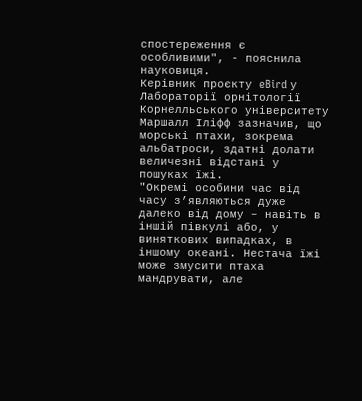спостереження є особливими", - пояснила науковиця.
Керівник проєкту eBird у Лабораторії орнітології Корнелльського університету Маршалл Іліфф зазначив, що морські птахи, зокрема альбатроси, здатні долати величезні відстані у пошуках їжі.
"Окремі особини час від часу з’являються дуже далеко від дому – навіть в іншій півкулі або, у виняткових випадках, в іншому океані. Нестача їжі може змусити птаха мандрувати, але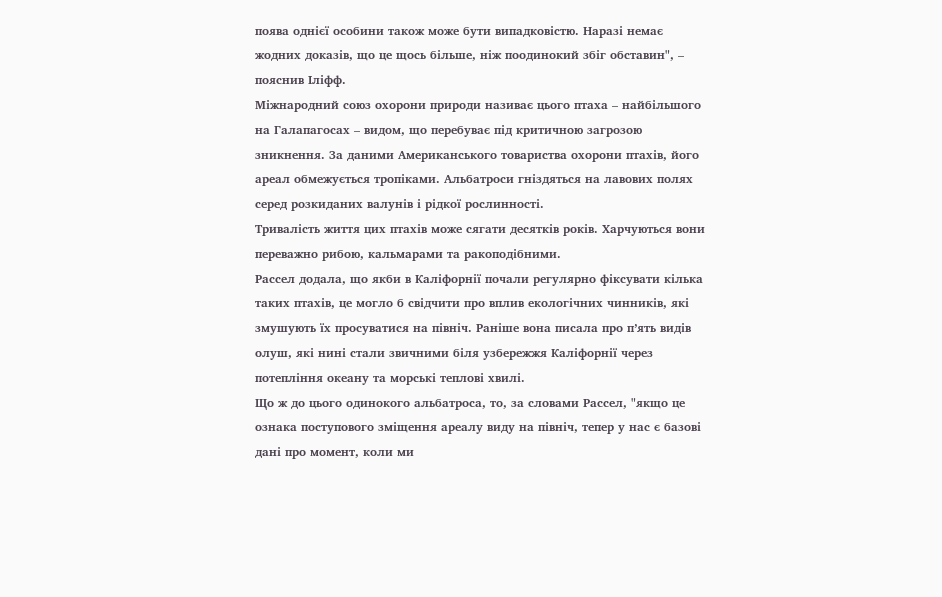поява однієї особини також може бути випадковістю. Наразі немає жодних доказів, що це щось більше, ніж поодинокий збіг обставин", – пояснив Іліфф.
Міжнародний союз охорони природи називає цього птаха – найбільшого на Галапагосах – видом, що перебуває під критичною загрозою зникнення. За даними Американського товариства охорони птахів, його ареал обмежується тропіками. Альбатроси гніздяться на лавових полях серед розкиданих валунів і рідкої рослинності.
Тривалість життя цих птахів може сягати десятків років. Харчуються вони переважно рибою, кальмарами та ракоподібними.
Рассел додала, що якби в Каліфорнії почали регулярно фіксувати кілька таких птахів, це могло б свідчити про вплив екологічних чинників, які змушують їх просуватися на північ. Раніше вона писала про п’ять видів олуш, які нині стали звичними біля узбережжя Каліфорнії через потепління океану та морські теплові хвилі.
Що ж до цього одинокого альбатроса, то, за словами Рассел, "якщо це ознака поступового зміщення ареалу виду на північ, тепер у нас є базові дані про момент, коли ми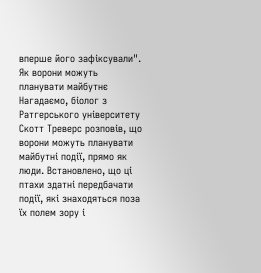вперше його зафіксували".
Як ворони можуть планувати майбутнє
Нагадаємо, біолог з Ратгерського університету Скотт Треверс розповів, що ворони можуть планувати майбутні події, прямо як люди. Встановлено, що ці птахи здатні передбачати події, які знаходяться поза їх полем зору і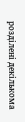розділені декількома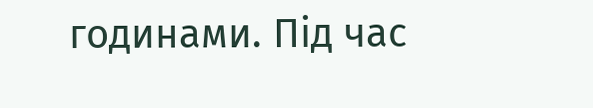годинами. Під час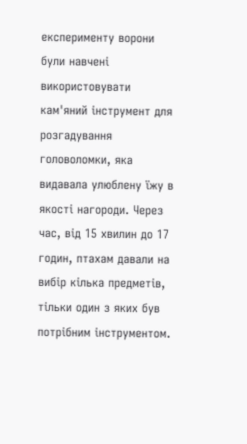експерименту ворони були навчені використовувати кам'яний інструмент для розгадування головоломки, яка видавала улюблену їжу в якості нагороди. Через час, від 15 хвилин до 17 годин, птахам давали на вибір кілька предметів, тільки один з яких був потрібним інструментом.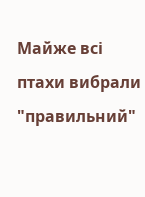Майже всі птахи вибрали "правильний"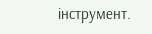інструмент.